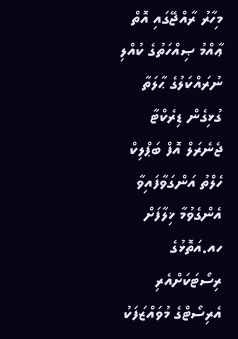މިހާރު ރާއްޖޭގައި އޮތް ޢާއްމު ޞިއްހަތުގެ ކުއްލި ނުރައްކަލުގެ ޙާލަތާ ގުޅިގެން ޑިރެކްޓާ ޖެނެރަލް އޮފް ބަޕްލިކް ހެލްތު އަންގަވާފައިވާ އެންގެވުމާ ޚިލާފަށް ހއ.އަތޮޅުގެ ރިސޯޓަކަށްއެރި އެރިސޯޓްގެ މުވައްޒަފަކު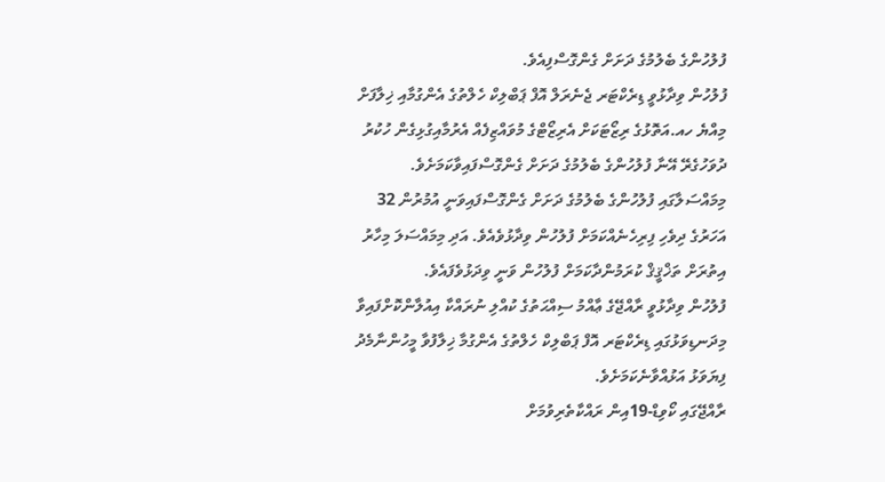ފުލުހުންގެ ބެލުމުގެ ދަށަށް ގެންގޮސްފިއެވެ.
ފުލުހުން ވިދާޅުވީ ޑިރެކްޓަރ ޖެނެރަލް އޮފް ޕަބްލިކް ހެލްތުގެ އެންގުމާއި ޚިލާފަށް މިއްޔެ ހއ.އަތޮޅުގެ ރިޒޯޓަކަށް އެރިޒޯޓްގެ މުވައްޒިފެއް އެރުމާއިގުޅިގެން ހުކުރު ދުވަހުގެރޭ އޭނާ ފުލުހުންގެ ބެލުމުގެ ދަށަށް ގެންގޮސްފައިވާކަމަށެވެ. މިމައްސަލާގައި ފުލުހުންގެ ބެލުމުގެ ދަށަށް ގެންގޮސްފައިވަނީ އުމުރުން 32 އަހަރުގެ ދިވެހި ފިރިހެނެއްކަމަށް ފުލުހުން ވިދާޅުވެއެވެ. އަދި މިމައްސަލަ މިހާރު އިތުރަށް ތަޚްޤީޤް ކުރަމުންދާކަމަށް ފުލުހުން ވަނީ ވިދަޅުވެފައެވެ.
ފުލުހުން ވިދާޅުވީ ރާއްޖޭގެ ޢާއްމު ސިއްޙަތުގެ ކުއްލި ނުރައްކާ އިއުލާންކޮށްފައިވާ މިދަނޑިވަޅުގައި ޑިރެކްޓަރ އޮފް ޕަބްލިކް ހެލްތުގެ އެންގުމާ ޚިލާފުވާ މީހުންނާމެދު ފިޔަވަޅު އަޅުއްވާނެކަމަށެވެ.
ރާއްޖޭގައި ކޯވިޑް-19އިން ރައްކާތެރިވުމަށް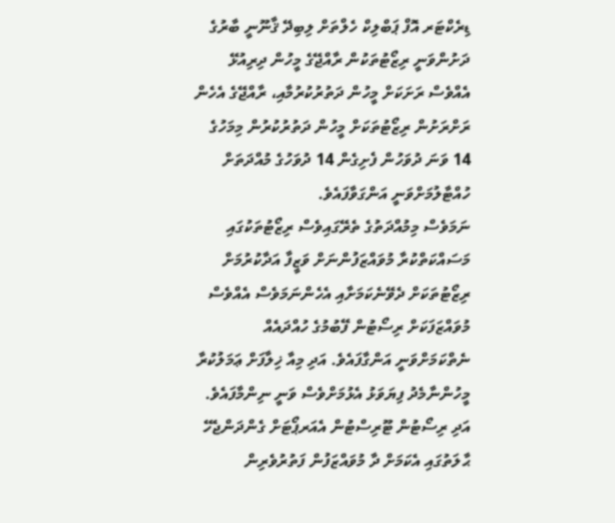ޑިރެކްޓަރ އޮފް ޕަބްލިކް ހެލްތަށް ލިބިދޭ ޤާނޫނީ ބާރުގެ ދަށުންވަނީ ރިޒޯޓުތަކުން ރާއްޖޭގެ މީހުން ދިރިއުޅޭ އެއްވެސް ރަށަކަށް މީހުން ދަތުރުކުރުމާއި، ރާއްޖޭގެ އެހެން ރަށްރަށުން ރިޒޯޓުތަކަށް މީހުން ދަތުރުކުރުން މިމަހުގެ 14 ވަނަ ދުވަހުން ފެށިގެން 14 ދުވަހުގެ މުއްދަތަށް ހުއްޓާލުމަށްވަނީ އަންގަވާފައެވެ.
ނަމަވެސް މިމުއްދަތުގެ ތެރޭގައިވެސް ރިޒޯޓުތަކުގައި މަސައްކަތްކުރާ މުވައްޒަފުންނަށް ވަޒީފާ އަދާކުރުމަށް ރިޒޯޓުތަކަށް ދެވޭނެކަމަށާއި އެހެންނަމަވެސް އެއްވެސް މުވައްޒަފަކަށް ރިސޯޓުން ފޭބުމުގެ ހުއްދައެއް ނެތްކަމަށްވަނީ އަންގާފައެވެ. އަދި މިއާ ޚިލާފަށް ޢަމަލުކުރާ މީހުންނާމެދު ފިޔަވަޅު އެޅުމަށްވެސް ވަނީ ނިންމާފައެވެ. އަދި ރިސޯޓުން ޓޫރިސްޓުން އެއަރޕޯޓަށް ގެންދަންޖެހޭ ޙާލަތުގައި އެކަމަށް ދާ މުވައްޒަފުން ފަތުރުވެރިން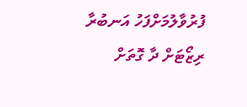ފުރުވާލުމަށްފަހު އަނބުރާ ރިޒޯޓަށް ދާ ގޮތަށް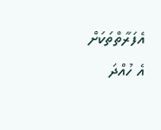އެފަރާތްތަކަށް އެ ހުއްދަ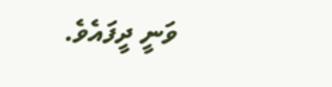ވަނީ ދީފައެވެ.